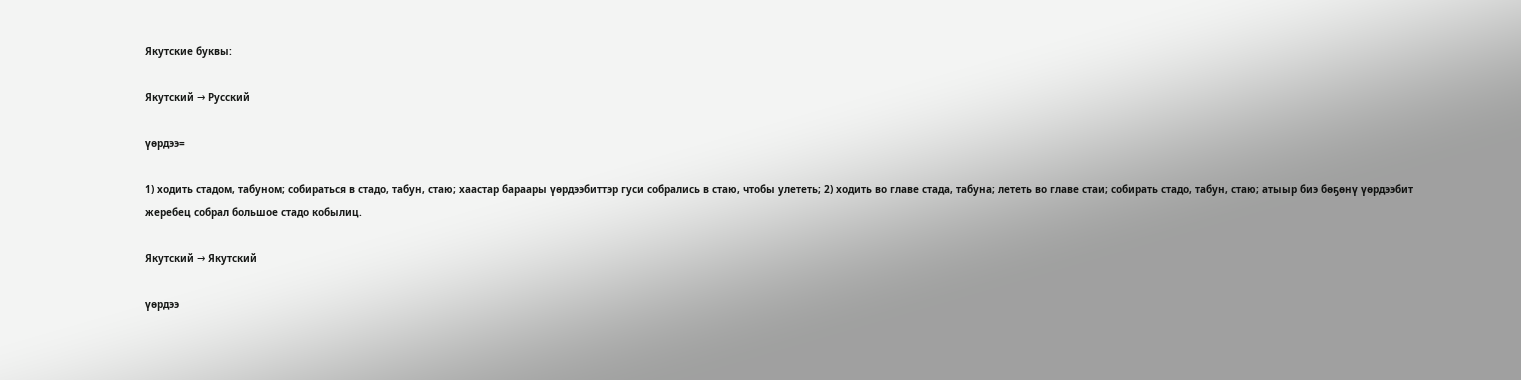Якутские буквы:

Якутский → Русский

үөрдээ=

1) ходить стадом, табуном; собираться в стадо, табун, стаю; хаастар бараары үөрдээбиттэр гуси собрались в стаю, чтобы улететь; 2) ходить во главе стада, табуна; лететь во главе стаи; собирать стадо, табун, стаю; атыыр биэ бөҕөнү үөрдээбит жеребец собрал большое стадо кобылиц.

Якутский → Якутский

үөрдээ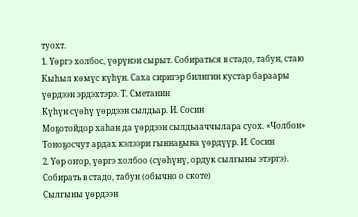туохт.
1. Үөргэ холбос, үөрүнэн сырыт. Собираться в стадо, табун, стаю
Кыһыл көмүс күһүн. Саха сиригэр билигин кустар бараары үөрдээн эрдэхтэрэ. Т. Сметанин
Күһүн сүөһү үөрдээн сылдьар. И. Сосин
Моҕотойдор хаһан да үөрдээн сылдьааччылара суох. «Чолбон»
Тоноҕосчут ардах кэлээри гыннаҕына үөрдүүр. И. Сосин
2. Үөр оҥор, үөргэ холбоо (сүөһүнү, ордук сылгыны этэргэ). Собирать в стадо, табун (обычно о скоте)
Сылгыны үөрдээн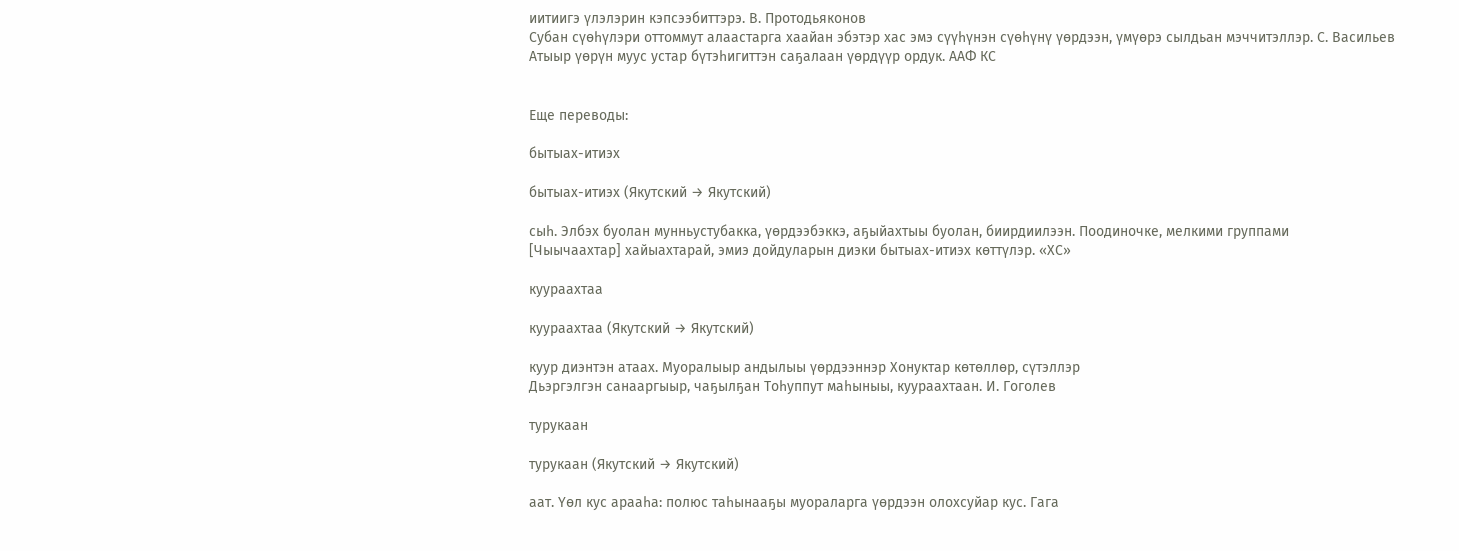иитиигэ үлэлэрин кэпсээбиттэрэ. В. Протодьяконов
Субан сүөһүлэри оттоммут алаастарга хаайан эбэтэр хас эмэ сүүһүнэн сүөһүнү үөрдээн, үмүөрэ сылдьан мэччитэллэр. С. Васильев
Атыыр үөрүн муус устар бүтэһигиттэн саҕалаан үөрдүүр ордук. ААФ КС


Еще переводы:

бытыах-итиэх

бытыах-итиэх (Якутский → Якутский)

сыһ. Элбэх буолан мунньустубакка, үөрдээбэккэ, аҕыйахтыы буолан, биирдиилээн. Поодиночке, мелкими группами
[Чыычаахтар] хайыахтарай, эмиэ дойдуларын диэки бытыах-итиэх көттүлэр. «ХС»

куураахтаа

куураахтаа (Якутский → Якутский)

куур диэнтэн атаах. Муоралыыр андылыы үөрдээннэр Хонуктар көтөллөр, сүтэллэр
Дьэргэлгэн санааргыыр, чаҕылҕан Тоһуппут маһыныы, куураахтаан. И. Гоголев

турукаан

турукаан (Якутский → Якутский)

аат. Үөл кус арааһа: полюс таһынааҕы муораларга үөрдээн олохсуйар кус. Гага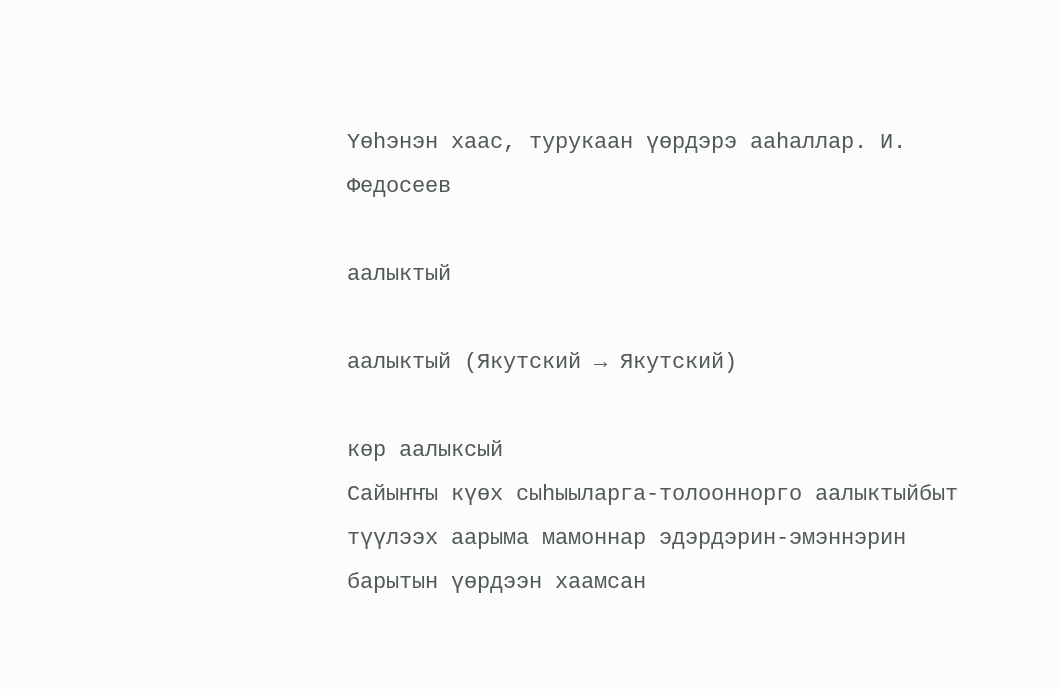Үөһэнэн хаас, турукаан үөрдэрэ ааһаллар. И. Федосеев

аалыктый

аалыктый (Якутский → Якутский)

көр аалыксый
Сайыҥҥы күөх сыһыыларга-толооннорго аалыктыйбыт түүлээх аарыма мамоннар эдэрдэрин-эмэннэрин барытын үөрдээн хаамсан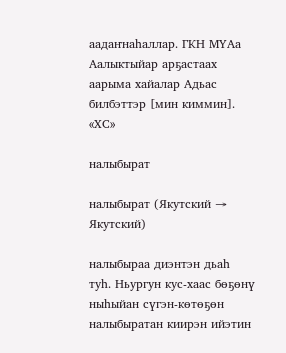аадаҥнаһаллар. ГКН МҮАа
Аалыктыйар арҕастаах аарыма хайалар Адьас билбэттэр [мин киммин]. «ХС»

налыбырат

налыбырат (Якутский → Якутский)

налыбыраа диэнтэн дьаһ
туһ. Ньургун кус-хаас бөҕөнү ныһыйан сүгэн-көтөҕөн налыбыратан киирэн ийэтин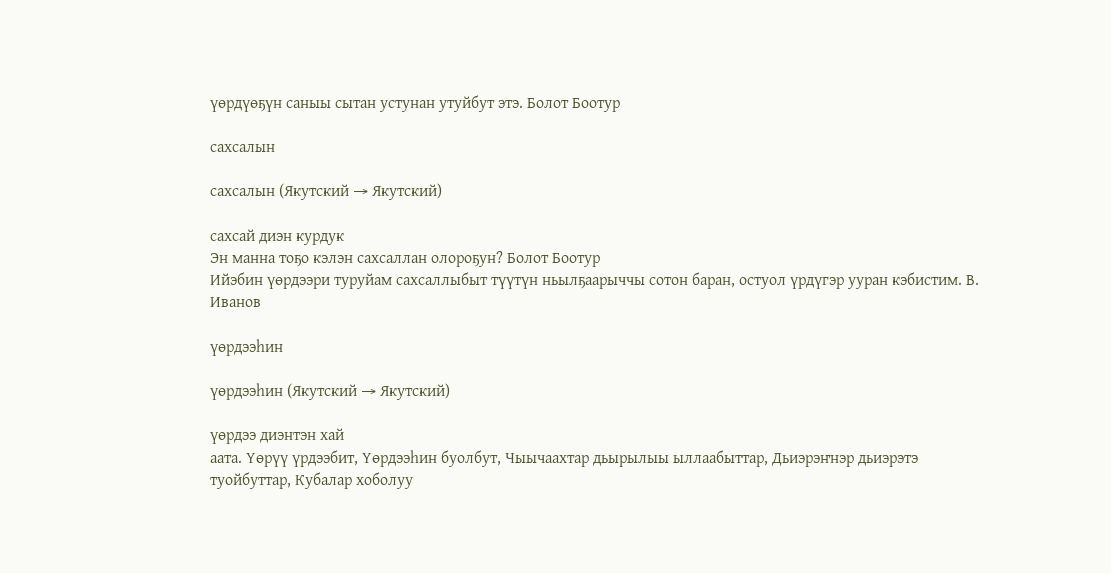үөрдүөҕүн саныы сытан устунан утуйбут этэ. Болот Боотур

сахсалын

сахсалын (Якутский → Якутский)

сахсай диэн курдук
Эн манна тоҕо кэлэн сахсаллан олороҕун? Болот Боотур
Ийэбин үөрдээри туруйам сахсаллыбыт түүтүн ньылҕаарыччы сотон баран, остуол үрдүгэр ууран кэбистим. В. Иванов

үөрдээһин

үөрдээһин (Якутский → Якутский)

үөрдээ диэнтэн хай
аата. Үөрүү үрдээбит, Үөрдээһин буолбут, Чыычаахтар дьырылыы ыллаабыттар, Дьиэрэҥнэр дьиэрэтэ туойбуттар, Кубалар хоболуу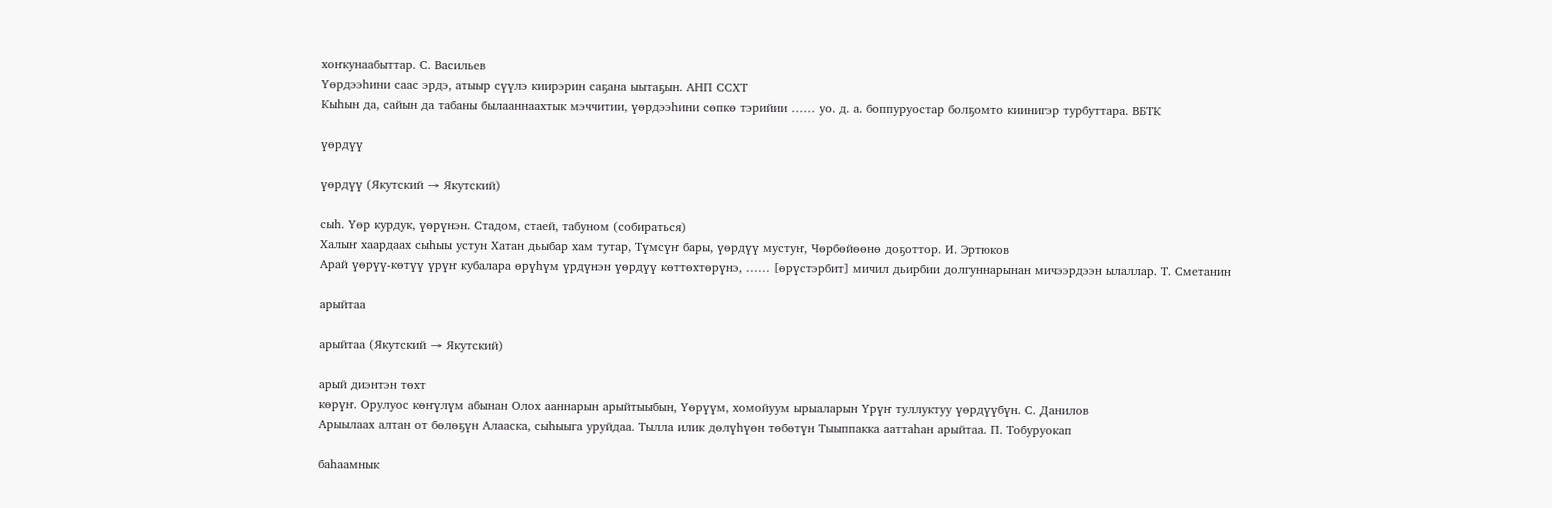хоҥкунаабыттар. С. Васильев
Үөрдээһини саас эрдэ, атыыр сүүлэ киирэрин саҕана ыытаҕын. АНП ССХТ
Кыһын да, сайын да табаны былааннаахтык мэччитии, үөрдээһини сөпкө тэрийии …… уо. д. а. боппуруостар болҕомто киинигэр турбуттара. ВБТК

үөрдүү

үөрдүү (Якутский → Якутский)

сыһ. Үөр курдук, үөрүнэн. Стадом, стаей, табуном (собираться)
Халыҥ хаардаах сыһыы устун Хатан дьыбар хам тутар, Түмсүҥ бары, үөрдүү мустуҥ, Чөрбөйөөнө доҕоттор. И. Эртюков
Арай үөрүү-көтүү үрүҥ кубалара өрүһүм үрдүнэн үөрдүү көттөхтөрүнэ, …… [өрүстэрбит] мичил дьирбии долгуннарынан мичээрдээн ылаллар. Т. Сметанин

арыйтаа

арыйтаа (Якутский → Якутский)

арый диэнтэн төхт
көрүҥ. Орулуос көҥүлүм абынан Олох ааннарын арыйтыыбын, Үөрүүм, хомойуум ырыаларын Үрүҥ туллуктуу үөрдүүбүн. С. Данилов
Арыылаах алтан от бөлөҕүн Алааска, сыһыыга уруйдаа. Тылла илик дөлүһүөн төбөтүн Тыыппакка ааттаһан арыйтаа. П. Тобуруокап

баһаамнык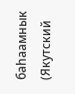баһаамнык (Якутский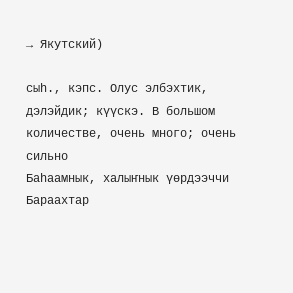→ Якутский)

сыһ., кэпс. Олус элбэхтик, дэлэйдик; күүскэ. В большом количестве, очень много; очень сильно
Баһаамнык, халыҥнык үөрдээччи Бараахтар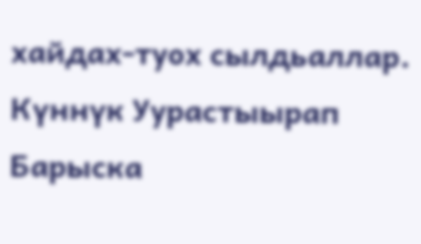хайдах-туох сылдьаллар. Күннүк Уурастыырап
Барыска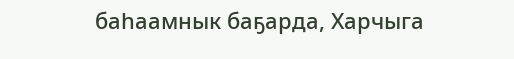баһаамнык баҕарда, Харчыга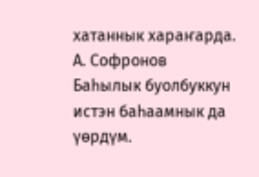хатаннык хараҥарда. А. Софронов
Баһылык буолбуккун истэн баһаамнык да үөрдүм.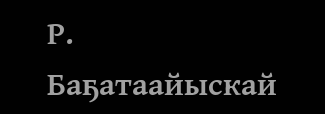Р. Баҕатаайыскай